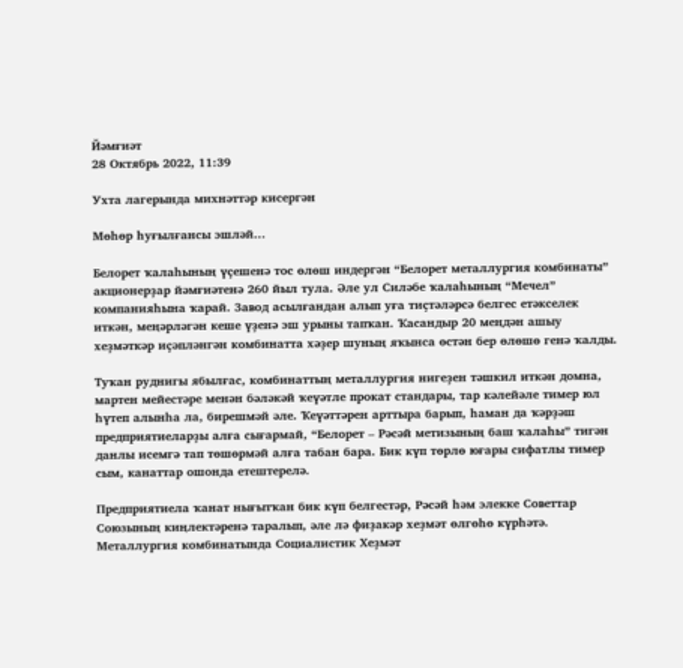Йәмғиәт
28 Октябрь 2022, 11:39

Ухта лагерында михнәттәр кисергән

Мөһөр һуғылғансы эшләй...

Белорет ҡалаһының үҫешенә тос өлөш индергән “Белорет металлургия комбинаты” акционерҙар йәмғиәтенә 260 йыл тула. Әле ул Силәбе ҡалаһының “Мечел” компанияһына ҡарай. Завод асылғандан алып уға тиҫтәләрсә белгес етәкселек иткән, меңәрләгән кеше үҙенә эш урыны тапҡан. Ҡасандыр 20 меңдән ашыу хеҙмәткәр иҫәпләнгән комбинатта хәҙер шуның яҡынса өстән бер өлөшө генә ҡалды.

Туҡан руднигы ябылғас, комбинаттың металлургия нигеҙен тәшкил иткән домна, мартен мейестәре менән бәләкәй ҡеүәтле прокат стандары, тар кәлейәле тимер юл һүтеп алынһа ла, бирешмәй әле. Ҡеүәттәрен арттыра барып, һаман да ҡәрҙәш предприятиеларҙы алға сығармай, “Белорет – Рәсәй метизының баш ҡалаһы” тигән данлы исемгә тап төшөрмәй алға табан бара. Бик күп төрлө юғары сифатлы тимер сым, канаттар ошонда етештерелә.

Предприятиела ҡанат нығытҡан бик күп белгестәр, Рәсәй һәм элекке Советтар Союзының киңлектәренә таралып, әле лә фиҙакәр хеҙмәт өлгөһө күрһәтә. Металлургия комбинатында Социалистик Хеҙмәт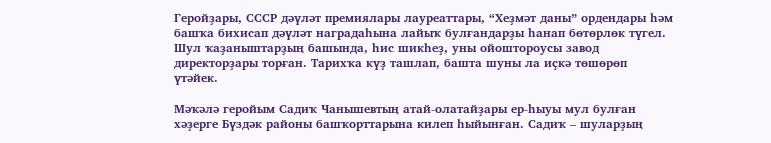Геройҙары, СССР дәүләт премиялары лауреаттары, “Хеҙмәт даны” ордендары һәм башҡа бихисап дәүләт наградаһына лайыҡ булғандарҙы һанап бөтөрлөк түгел. Шул ҡаҙаныштарҙың башында, һис шикһеҙ, уны ойоштороусы завод директорҙары торған. Тарихҡа күҙ ташлап, башта шуны ла иҫкә төшөрөп үтәйек.

Мәҡәлә геройым Садиҡ Чанышевтың атай-олатайҙары ер-һыуы мул булған хәҙерге Бүздәк районы башҡорттарына килеп һыйынған. Садиҡ – шуларҙың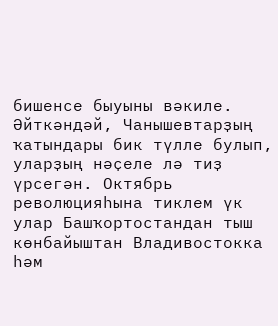бишенсе быуыны вәкиле. Әйткәндәй, Чанышевтарҙың ҡатындары бик түлле булып, уларҙың нәҫеле лә тиҙ үрсегән. Октябрь революцияһына тиклем үк улар Башҡортостандан тыш көнбайыштан Владивостокка һәм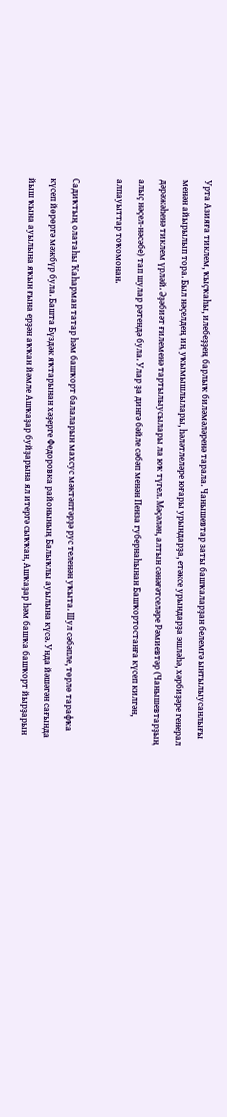Урта Азияға тиклем, ҡыҫҡаһы, илебеҙҙең барлыҡ биләмәләренә тарала. Чанышевтар заты башҡаларҙан белемгә ынтылыусанлығы менән айырылып тора. Был нәҫелдең иң уҡымышлылары, һәләтлеләре юғары урындарҙа, етәксе урындарҙа эшләһә, хәрбиҙәре генерал дәрәжәһенә тиклем үрләй. Әҙәбиәт ғилеменә тартылыусылары ла юҡ түгел. Мәҫәлән, алтын сәнәғәтселәре Рәмиевтәр (Чанышевтарҙың алыҫ нәҫел-нәсәбе) тап шулар рәтендә була. Улар ҙа дингә бәйле сәбәп менән Пенза губернаһынан Башҡортостанға күсеп килгән, алпауыттар тоҡомонан.

Садиҡтың олатаһы Ҡаһарман татар һәм башҡорт балаларын махсус мәктәптәрҙә рус теленән уҡыта. Шул сәбәпле, төрлө тарафҡа күсеп йөрөргә мәжбүр була. Башта Бүздәк яҡтарынан хәҙерге Федоровка районының Балыҡлы ауылына күсә. Унда йәшәгән сағында йыш ҡына ауылына яҡын ғына ерҙән аҡҡан йәмле Ашҡаҙар буйҙарына ял итергә сыҡҡан, Ашҡаҙар һәм башҡа башҡорт йырҙарын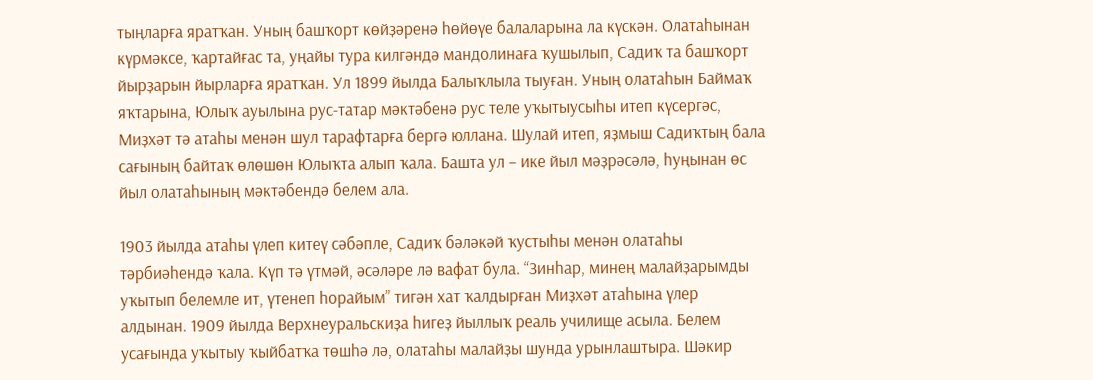тыңларға яратҡан. Уның башҡорт көйҙәренә һөйөүе балаларына ла күскән. Олатаһынан күрмәксе, ҡартайғас та, уңайы тура килгәндә мандолинаға ҡушылып, Садиҡ та башҡорт йырҙарын йырларға яратҡан. Ул 1899 йылда Балыҡлыла тыуған. Уның олатаһын Баймаҡ яҡтарына, Юлыҡ ауылына рус-татар мәктәбенә рус теле уҡытыусыһы итеп күсергәс, Миҙхәт тә атаһы менән шул тарафтарға бергә юллана. Шулай итеп, яҙмыш Садиҡтың бала сағының байтаҡ өлөшөн Юлыҡта алып ҡала. Башта ул – ике йыл мәҙрәсәлә, һуңынан өс йыл олатаһының мәктәбендә белем ала.

1903 йылда атаһы үлеп китеү сәбәпле, Садиҡ бәләкәй ҡустыһы менән олатаһы тәрбиәһендә ҡала. Күп тә үтмәй, әсәләре лә вафат була. “Зинһар, минең малайҙарымды уҡытып белемле ит, үтенеп һорайым” тигән хат ҡалдырған Миҙхәт атаһына үлер алдынан. 1909 йылда Верхнеуральскиҙа һигеҙ йыллыҡ реаль училище асыла. Белем усағында уҡытыу ҡыйбатҡа төшһә лә, олатаһы малайҙы шунда урынлаштыра. Шәкир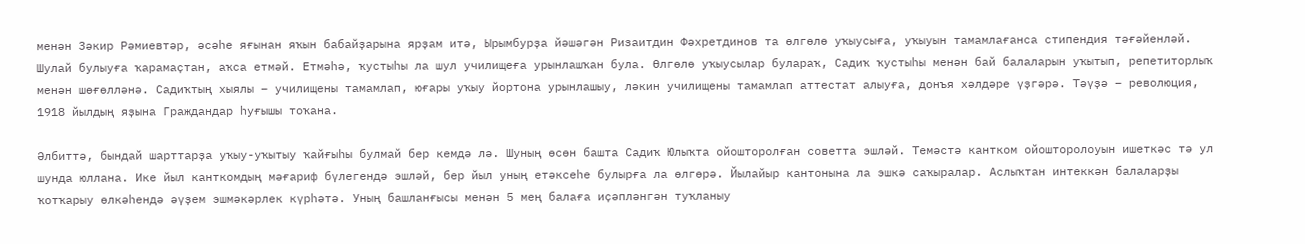менән Зәкир Рәмиевтәр, әсәһе яғынан яҡын бабайҙарына ярҙам итә, Ырымбурҙа йәшәгән Ризаитдин Фәхретдинов та өлгөлө уҡыусыға, уҡыуын тамамлағанса стипендия тәғәйенләй. Шулай булыуға ҡарамаҫтан, аҡса етмәй. Етмәһә, ҡустыһы ла шул училищеға урынлашҡан була. Өлгөлө уҡыусылар булараҡ, Садиҡ ҡустыһы менән бай балаларын уҡытып, репетиторлыҡ менән шөғөлләнә. Садиҡтың хыялы – училищены тамамлап, юғары уҡыу йортона урынлашыу, ләкин училищены тамамлап аттестат алыуға, донъя хәлдәре үҙгәрә. Тәүҙә – революция, 1918 йылдың яҙына Граждандар һуғышы тоҡана.

Әлбиттә, бындай шарттарҙа уҡыу-уҡытыу ҡайғыһы булмай бер кемдә лә. Шуның өсөн башта Садиҡ Юлыҡта ойошторолған советта эшләй. Темәстә кантком ойошторолоуын ишеткәс тә ул шунда юллана. Ике йыл канткомдың мәғариф бүлегендә эшләй, бер йыл уның етәксеһе булырға ла өлгөрә. Йылайыр кантонына ла эшкә саҡыралар. Аслыҡтан интеккән балаларҙы ҡотҡарыу өлкәһендә әүҙем эшмәкәрлек күрһәтә. Уның башланғысы менән 5 мең балаға иҫәпләнгән туҡланыу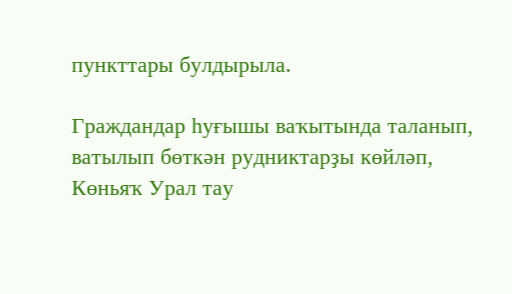пункттары булдырыла.

Граждандар һуғышы ваҡытында таланып, ватылып бөткән рудниктарҙы көйләп, Көньяҡ Урал тау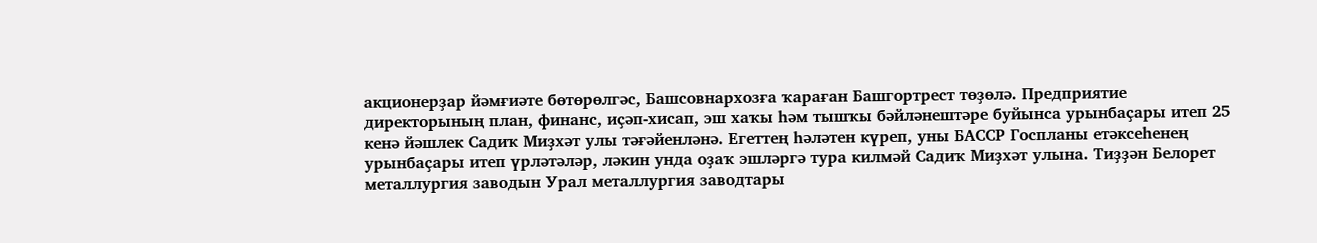акционерҙар йәмғиәте бөтөрөлгәс, Башсовнархозға ҡараған Башгортрест төҙөлә. Предприятие директорының план, финанс, иҫәп-хисап, эш хаҡы һәм тышҡы бәйләнештәре буйынса урынбаҫары итеп 25 кенә йәшлек Садиҡ Миҙхәт улы тәғәйенләнә. Егеттең һәләтен күреп, уны БАССР Госпланы етәксеһенең урынбаҫары итеп үрләтәләр, ләкин унда оҙаҡ эшләргә тура килмәй Садиҡ Миҙхәт улына. Тиҙҙән Белорет металлургия заводын Урал металлургия заводтары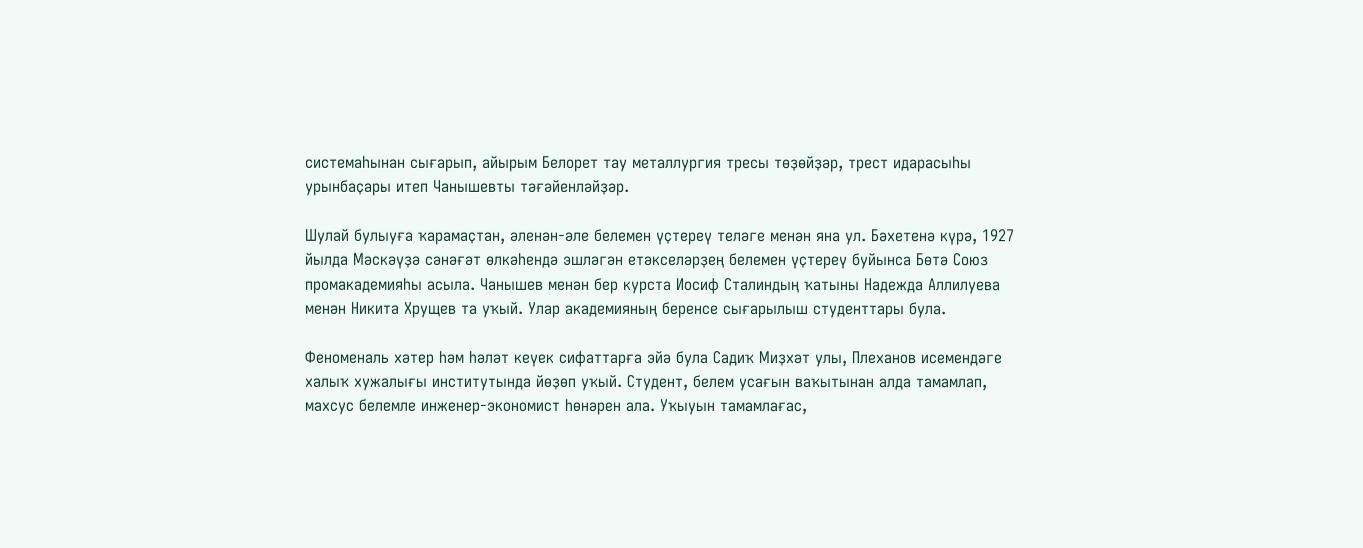системаһынан сығарып, айырым Белорет тау металлургия тресы төҙөйҙәр, трест идарасыһы урынбаҫары итеп Чанышевты тәғәйенләйҙәр.

Шулай булыуға ҡарамаҫтан, әленән-әле белемен үҫтереү теләге менән яна ул. Бәхетенә күрә, 1927 йылда Мәскәүҙә сәнәғәт өлкәһендә эшләгән етәкселәрҙең белемен үҫтереү буйынса Бөтә Союз промакадемияһы асыла. Чанышев менән бер курста Иосиф Сталиндың ҡатыны Надежда Аллилуева менән Никита Хрущев та уҡый. Улар академияның беренсе сығарылыш студенттары була.

Феноменаль хәтер һәм һәләт кеүек сифаттарға эйә була Садиҡ Миҙхәт улы, Плеханов исемендәге халыҡ хужалығы институтында йөҙөп уҡый. Студент, белем усағын ваҡытынан алда тамамлап, махсус белемле инженер-экономист һөнәрен ала. Уҡыуын тамамлағас,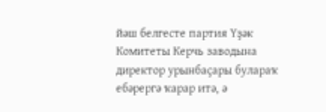йәш белгесте партия Үҙәк Комитеты Керчь заводына директор урынбаҫары булараҡ ебәрергә ҡарар итә, ә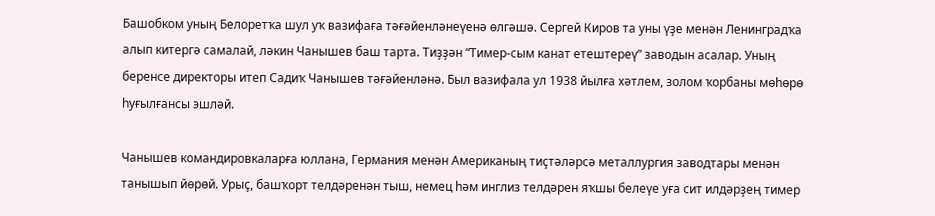Башобком уның Белоретҡа шул уҡ вазифаға тәғәйенләнеүенә өлгәшә. Сергей Киров та уны үҙе менән Ленинградҡа алып китергә самалай, ләкин Чанышев баш тарта. Тиҙҙән “Тимер-сым канат етештереү” заводын асалар. Уның беренсе директоры итеп Садиҡ Чанышев тәғәйенләнә. Был вазифала ул 1938 йылға хәтлем, золом ҡорбаны мөһөрө һуғылғансы эшләй.

Чанышев командировкаларға юллана, Германия менән Американың тиҫтәләрсә металлургия заводтары менән танышып йөрөй. Урыҫ, башҡорт телдәренән тыш, немец һәм инглиз телдәрен яҡшы белеүе уға сит илдәрҙең тимер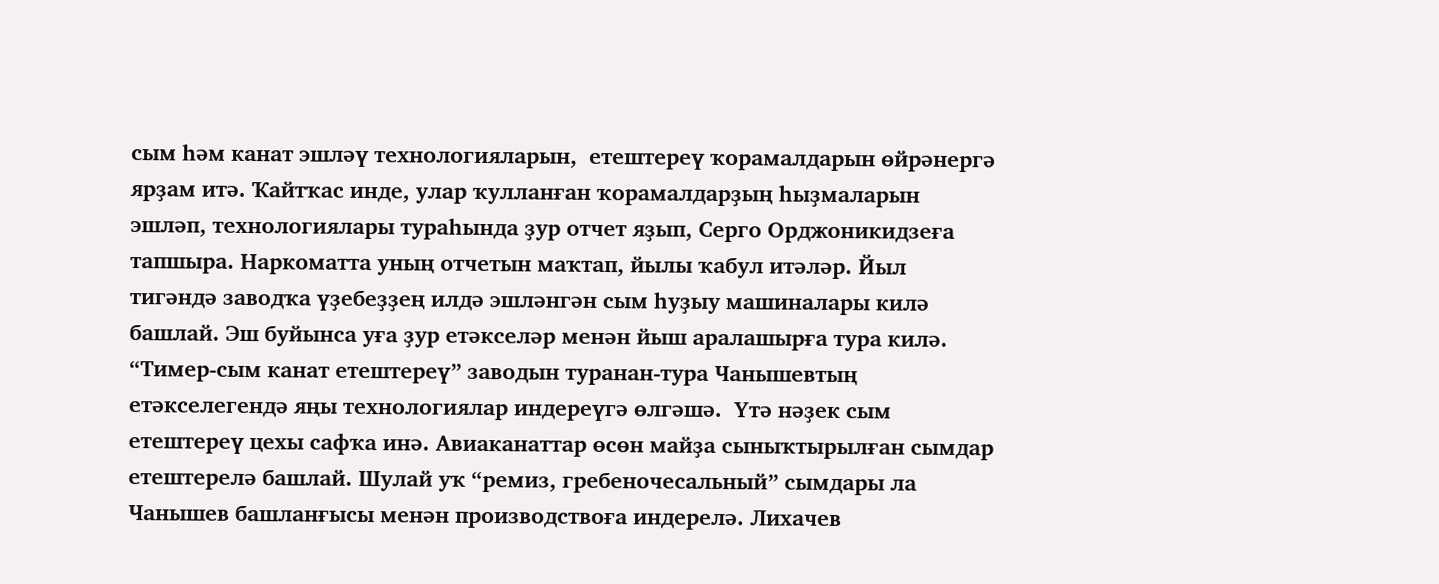сым һәм канат эшләү технологияларын,  етештереү ҡорамалдарын өйрәнергә ярҙам итә. Ҡайтҡас инде, улар ҡулланған ҡорамалдарҙың һыҙмаларын эшләп, технологиялары тураһында ҙур отчет яҙып, Серго Орджоникидзеға тапшыра. Наркоматта уның отчетын маҡтап, йылы ҡабул итәләр. Йыл тигәндә заводҡа үҙебеҙҙең илдә эшләнгән сым һуҙыу машиналары килә башлай. Эш буйынса уға ҙур етәкселәр менән йыш аралашырға тура килә. “Тимер-сым канат етештереү” заводын туранан-тура Чанышевтың етәкселегендә яңы технологиялар индереүгә өлгәшә.  Үтә нәҙек сым етештереү цехы сафҡа инә. Авиаканаттар өсөн майҙа сыныҡтырылған сымдар етештерелә башлай. Шулай уҡ “ремиз, гребеночесальный” сымдары ла Чанышев башланғысы менән производствоға индерелә. Лихачев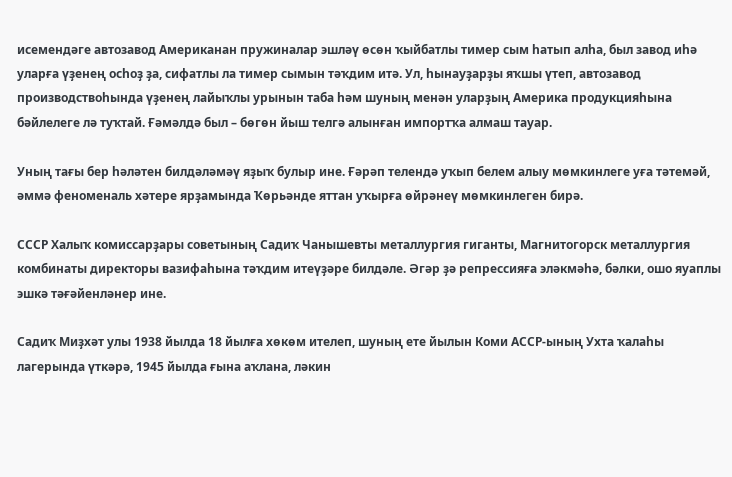исемендәге автозавод Американан пружиналар эшләү өсөн ҡыйбатлы тимер сым һатып алһа, был завод иһә уларға үҙенең осһоҙ ҙа, сифатлы ла тимер сымын тәҡдим итә. Ул, һынауҙарҙы яҡшы үтеп, автозавод производствоһында үҙенең лайыҡлы урынын таба һәм шуның менән уларҙың Америка продукцияһына бәйлелеге лә туҡтай. Ғәмәлдә был – бөгөн йыш телгә алынған импортҡа алмаш тауар.

Уның тағы бер һәләтен билдәләмәү яҙыҡ булыр ине. Ғәрәп телендә уҡып белем алыу мөмкинлеге уға тәтемәй, әммә феноменаль хәтере ярҙамында Ҡөрьәнде яттан уҡырға өйрәнеү мөмкинлеген бирә.

СССР Халыҡ комиссарҙары советының Садиҡ Чанышевты металлургия гиганты, Магнитогорск металлургия комбинаты директоры вазифаһына тәҡдим итеүҙәре билдәле. Әгәр ҙә репрессияға эләкмәһә, бәлки, ошо яуаплы эшкә тәғәйенләнер ине.

Садиҡ Миҙхәт улы 1938 йылда 18 йылға хөкөм ителеп, шуның ете йылын Коми АССР-ының Ухта ҡалаһы лагерында үткәрә, 1945 йылда ғына аҡлана, ләкин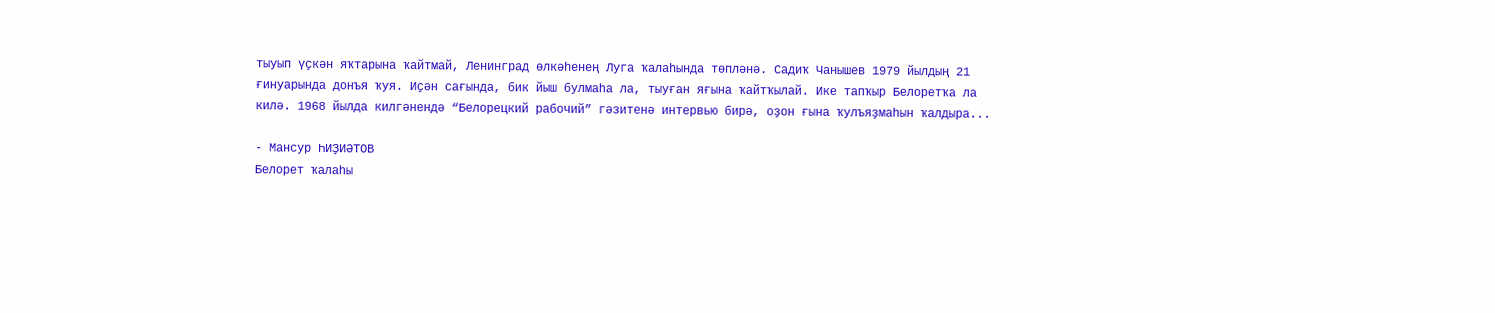тыуып үҫкән яҡтарына ҡайтмай, Ленинград өлкәһенең Луга ҡалаһында төпләнә. Садиҡ Чанышев 1979 йылдың 21 ғинуарында донъя ҡуя. Иҫән сағында, бик йыш булмаһа ла, тыуған яғына ҡайтҡылай. Ике тапҡыр Белоретҡа ла килә. 1968 йылда килгәнендә “Белорецкий рабочий” гәзитенә интервью бирә, оҙон ғына ҡулъяҙмаһын ҡалдыра...

- Мансур ҺИҘИӘТОВ
Белорет ҡалаһы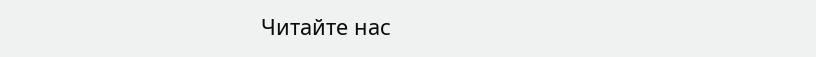Читайте нас